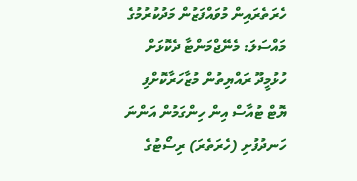ހެރަތެރައިން މުވައްފަޒުން މަދުކުރުމުގެ މައްސަލަ: މެނޭޖްމަންޓާ ދެކޮޅަށް ހުޅުމީދޫ ރައްޔިތުން މުޒާހަރާކޮށްފި
ޔޮޓް ޓުއާސް އިން ހިންގަމުން އަންނަ ހަނދުފުށި (ހެރަތެރަ) ރިސޯޓުގެ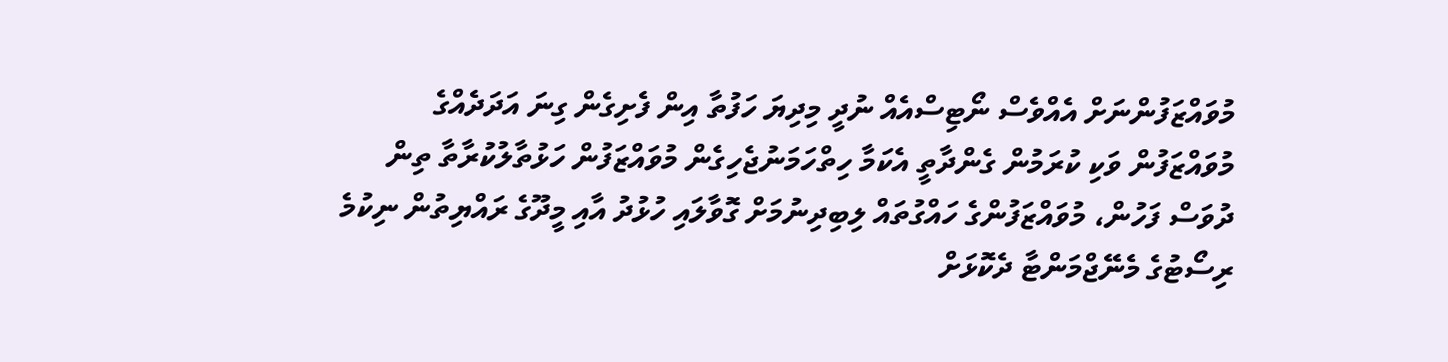މުވައްޒަފުންނަށް އެއްވެސް ނޯޓިސްއެއް ނުދީ މިދިޔަ ހަފުތާ އިން ފެށިގެން ގިނަ އަދަދެއްގެ މުވައްޒަފުން ވަކި ކުރަމުން ގެންދާތީ އެކަމާ ހިތްހަމަނުޖެހިގެން މުވައްޒަފުން ހަޅުތާލުކުރާތާ ތިން ދުވަސް ފަހުން، މުވައްޒަފުންގެ ހައްގުތައް ލިބިދިނުމަށް ގޮވާލައި ހުޅުދު އާއި މީދޫގެ ރައްޔިތުން ނިކުމެ ރިސޯޓުގެ މެނޭޖްމަންޓާ ދެކޮޅަށް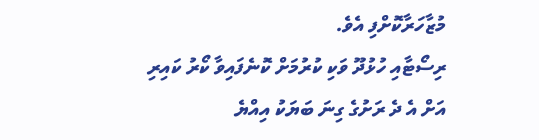މުޒާހަރާކޮށްފި އެވެ.
ރިސޯޓާއި ހުޅުދޫ ވަކި ކުރުމަށް ކޮނެފައިވާ ކޯރު ކައިރި އަށް އެ ދެ ރަށުގެ ގިނަ ބަޔަކު އިއްޔެ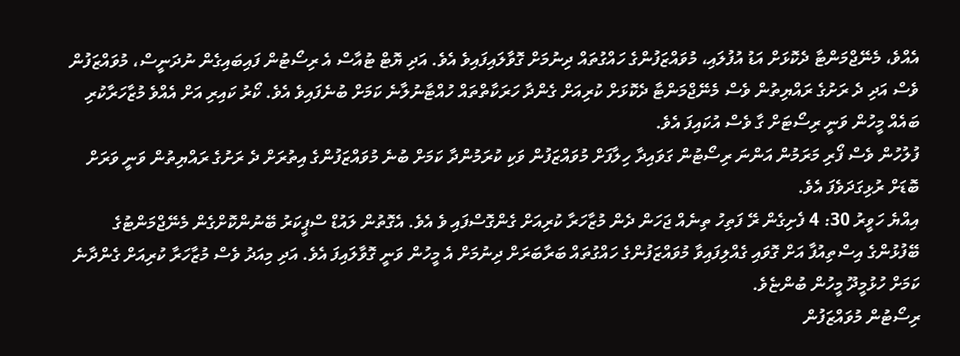އެއްވެ، މެނޭޖްމަންޓާ ދެކޮޅަށް އަޑު އުފުލައި، މުވައްޒަފުންގެ ހައްގުތައް ދިނުމަށް ގޮވާލައިފައިވެ އެވެ. އަދި ޔޮޓް ޓުއާސް އެ ރިސޯޓުން ފައިބައިގެން ނުދަނީސް، މުވައްޒަފުން ވެސް އަދި ދެ ރަށުގެ ރައްޔިތުން ވެސް މެނޭޖްމަންޓާ ދެކޮޅަށް ކުރިއަށް ގެންދާ ހަރަކާތްތައް ހުއްޓާނުލާނެ ކަމަށް ބުނެފައިވެ އެވެ. ކޯރު ކައިރި އަށް އެއްވެ މުޒާހަރާކުރި ބައެއް މީހުން ވަނީ ރިސޯޓަށް ގާ ވެސް އުކައިފަ އެވެ.
ފުލުހުން ވެސް ފޯރި މަރަމުން އަންނަ ރިސޯޓުން ގަވައިދާ ހިލާފަށް މުވައްޒަފުން ވަކި ކުރަމުންދާ ކަމަށް ބުނެ މުވައްޒަފުންގެ އިތުރަށް ދެ ރަށުގެ ރައްޔިތުން ވަނީ ވަރަށް ބޮޑަށް ރުޅިގަދަވެފަ އެވެ.
އިއްޔެ ހަވީރު 30: 4 ފެށިގެން ރޭ ފަތިހު ތިނެއް ޖަހަން ދެން މުޒާހަރާ ކުރިއަށް ގެންގޮސްފައި ވެ އެވެ. އެގޮތުން ލައުޑް ސްޕީކަރު ބޭނުންކޮށްގެން މެނޭޖްމަންޓުގެ ބޭފުޅުންގެ އިސްތިއުފާ އަށް ގޮވައި ގެއްލިފައިވާ މުވައްޒަފުންގެ ހައްގުތައް ބަރާބަރަށް ދިނުމަށް އެ މީހުން ވަނީ ގޮވާލައިފަ އެވެ. އަދި މިއަދު ވެސް މުޒާހަރާ ކުރިއަށް ގެންދާނެ ކަމަށް ހުޅުމީދޫ މީހުން ބުންޏެވެ.
ރިސޯޓުން މުވައްޒަފުން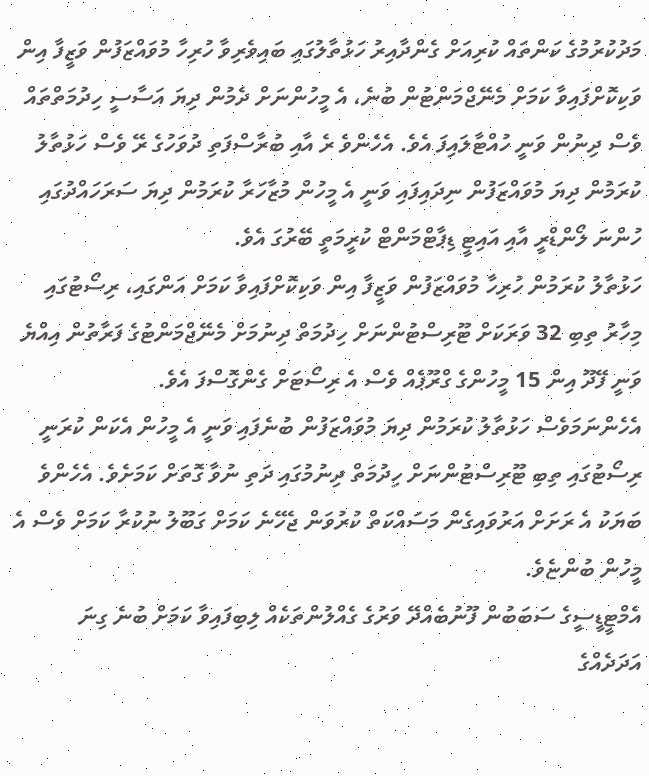މަދުކުރުމުގެ ކަންތައް ކުރިއަށް ގެންދާއިރު ހަޅުތާލުގައި ބައިވެރިވާ ހުރިހާ މުވައްޒަފުން ވަޒީފާ އިން ވަކިކޮށްފައިވާ ކަމަށް މެނޭޖްމަންޓުން ބުނެ، އެ މީހުންނަށް ދެމުން ދިޔަ އަސާސީ ހިދުމަތްތައް ވެސް ދިނުން ވަނީ ހުއްޓާލައިފަ އެވެ. އެހެންވެ ރެ އާއި ބުރާސްފަތި ދުވަހުގެ ރޭ ވެސް ހަޅުތާލު ކުރަމުން ދިޔަ މުވައްޒަފުން ނިދައިފައި ވަނީ އެ މީހުން މުޒާހަރާ ކުރަމުން ދިޔަ ސަރަހައްދުގައި ހުންނަ ލޯންޑްރީ އާއި އައިޓީ ޑިޕާޓްމަންޓް ކުރީމަތީ ބޭރުގަ އެވެ.
ހަޅުތާލު ކުރަމުން ހުރިހާ މުވައްޒަފުން ވަޒީފާ އިން ވަކިކޮށްފައިވާ ކަމަށް އަންގައި، ރިސޯޓުގައި މިހާރު ތިބި 32 ވަރަކަށް ޓޫރިސްޓުންނަށް ހިދުމަތް ދިނުމަށް މެނޭޖްމަންޓުގެ ފަރާތުން އިއްޔެ ވަނީ ފޭދޫ އިން 15 މީހުންގެ ގްރޫޕެއް ވެސް އެ ރިސޯޓަށް ގެންގޮސްފަ އެވެ.
އެހެންނަމަވެސް ހަޅުތާލު ކުރަމުން ދިޔަ މުވައްޒަފުން ބުނެފައި ވަނީ އެ މީހުން އެކަން ކުރަނީ ރިސޯޓުގައި ތިބި ޓޫރިސްޓުންނަށް ހިދުމަތް ދިނުމުގައި ދަތި ނުވާ ގޮތަށް ކަމަށެވެ. އެހެންވެ ބަޔަކު އެ ރަށަށް އަރުވައިގެން މަސައްކަތް ކުރުވަން ޖެހޭނެ ކަމަށް ގަބޫލު ނުކުރާ ކަމަށް ވެސް އެ މީހުން ބުންޏެވެ.
އެމްޓީޑީސީގެ ސަބަބުން ފޫނުބެއްދޭ ވަރުގެ ގެއްލުންތަކެއް ލިބިފައިވާ ކަމަށް ބުނެ ގިނަ އަދަދެއްގެ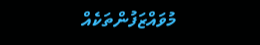މުވައްޒަފުންތަކެއް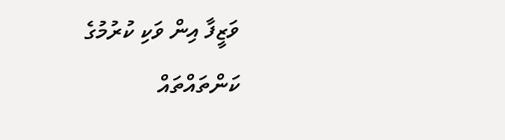ވަޒީފާ އިން ވަކި ކުރުމުގެ ކަންތައްތައް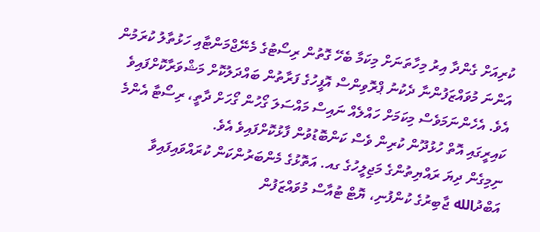ކުރިއަށް ގެންދާ އިރު މިހާތަނަށް މިކަމާ ބެހޭ ގޮތުން ރިސޯޓުގެ މެނޭޖްމަންޓާއި ހަޅުތާލު ކުރަމުން އަންނަ މުވައްޒަފުންނާ ދެކުނު ޕްރޮވިންސް އޮފީހުގެ ފަރާތުން ބައްދަލުކޮށް މަޝްވަރާކޮށްފައިވެ އެވެ. އެހެންނަމަވެސް މިކަމަށް ހައްލެއް ނައިސް މައްސަލަ ގޯހުން ގޯހަށް ދާތީ، ރިސޯޓާ އެންމެ ކައިރީގައި އޮތް ހުޅުދޫން ކުރިން ވެސް ކަންބޮޑުވުން ފާޅުކޮށްފައިވެ އެވެ.
ނިމިގެން ދިޔަ ރައްޔިތުންގެ މަޖިލީހުގެ ގއ. އަތޮޅުގެ މެންބަރުންކަން ކުރައްވައިފައިވާ އަބްދުالله ޖާބިރުގެ ކުންފުނި، ޔޮޓް ޓުއާސް މުވައްޒަފުން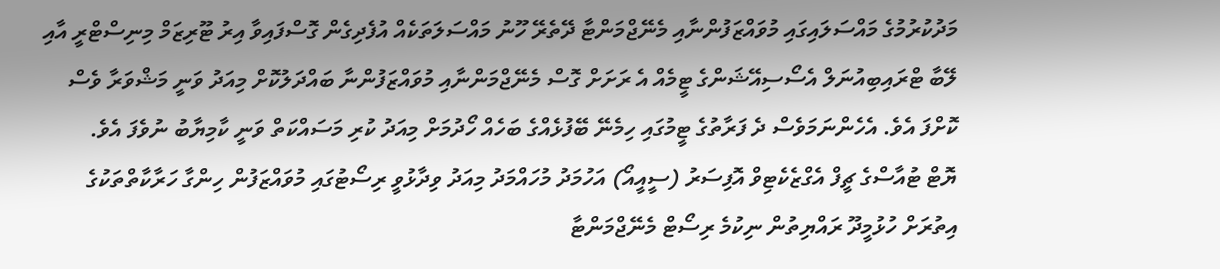މަދުކުރުމުގެ މައްސަލައިގައި މުވައްޒަފުންނާއި މެނޭޖްމަންޓާ ދޭތެރޭ ހޫނު މައްސަލަތަކެއް އުފެދިގެން ގޮސްފައިވާ އިރު ޓޫރިޒަމް މިނިސްޓްރީ އާއި ލޭބާ ޓްރައިބިއުނަލް އެސޯސިއޭޝަންގެ ޓީމެއް އެ ރަށަށް ގޮސް މެނޭޖްމަންނާއި މުވައްޒަފުންނާ ބައްދަލުކޮށް މިއަދު ވަނީ މަޝްވަރާ ވެސް ކޮށްފަ އެވެ. އެހެންނަމަވެސް ދެ ފަރާތުގެ ޓީމުގައި ހިމެނޭ ބޭފުޅެއްގެ ބަހެއް ހޯދުމަށް މިއަދު ކުރި މަސައްކަތް ވަނީ ކާމިޔާބު ނުވެފަ އެވެ.
ޔޮޓް ޓުއާސްގެ ޗީފް އެގްޒެކެޓިވް އޮފިސަރު (ސީއީއޯ) އަހުމަދު މުހައްމަދު މިއަދު ވިދާޅުވީ ރިސޯޓުގައި މުވައްޒަފުން ހިންގާ ހަރާކާތްތަކުގެ އިތުރަށް ހުޅުމީދޫ ރައްޔިތުން ނިކުމެ ރިސޯޓް މެނޭޖްމަންޓާ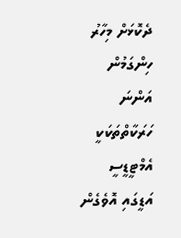ދެކޮޅަށް މިހާރު ހިންގަމުން އަންނަ ހަރަކާތްތަކަކީ އެމްޓީޑީސީ އަޑީގައި އޮވެގެން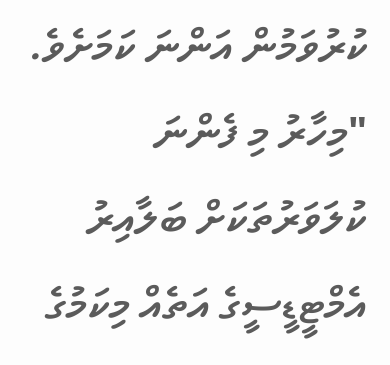ކުރުވަމުން އަންނަ ކަމަށެވެ.
"މިހާރު މި ފެންނަ ކުލަވަރުތަކަށް ބަލާއިރު އެމްޓީޑީސީގެ އަތެއް މިކަމުގެ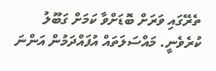ތެރޭގައި ވަރަށް ބޮޑަށްވާ ކަމަށް ގަބޫލު ކުރެވެނީ. މައްސަލަތައް އުފައްދަމުން އަންނަ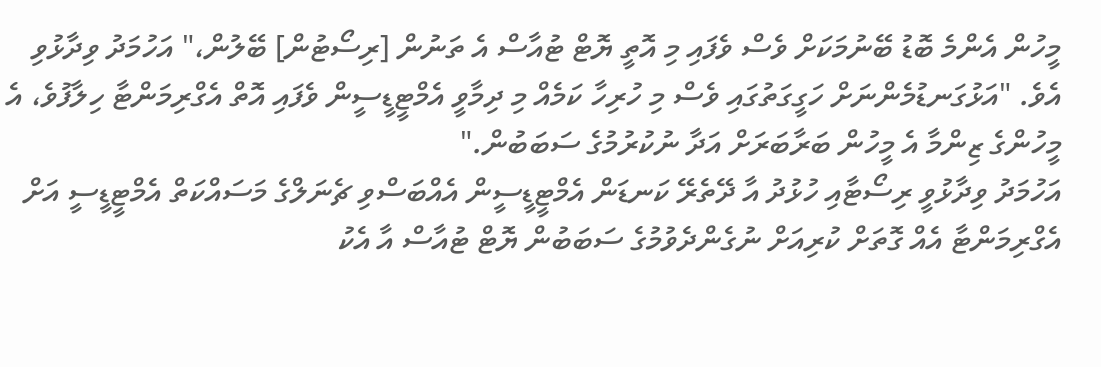މީހުން އެންމެ ބޮޑު ބޭނުމަކަށް ވެސް ވެފައި މި އޮތީ ޔޮޓް ޓުއާސް އެ ތަނުން [ރިސޯޓުން] ބޭލުން،" އަހުމަދު ވިދާޅުވި އެވެ. "އަޅުގަނޑުމެންނަށް ހަގީގަތުގައި ވެސް މި ހުރިހާ ކަމެއް މި ދިމާވީ އެމްޓީޑީސީން ވެފައި އޮތް އެގްރިމަންޓާ ހިލާފުވެ، އެ މީހުންގެ ޒިންމާ އެ މީހުން ބަރާބަރަށް އަދާ ނުކުރުމުގެ ސަބަބުން."
އަހުމަދު ވިދާޅުވީ ރިސޯޓާއި ހުޅުދު އާ ދޭތެރޭ ކަނޑަން އެމްޓީޑީސީން އެއްބަސްވި ޗެނަލްގެ މަސައްކަތް އެމްޓީޑީސީ އަށް އެގްރިމަންޓާ އެއް ގޮތަށް ކުރިއަށް ނުގެންދެވުމުގެ ސަބަބުން ޔޮޓް ޓުއާސް އާ އެކު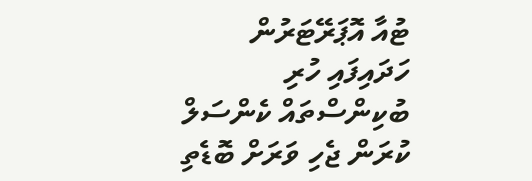ޓުއާ އޮޕަރޭޓަރުން ހަދައިފައި ހުރި ބުކިންސްތައް ކެންސަލް ކުރަން ޖެހި ވަރަށް ބޮޑެތި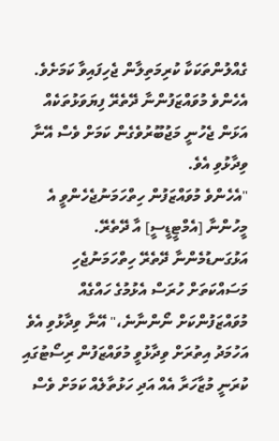ގެއްލުންތަކަކާ ކުރިމަތިލާން ޖެހިފައިވާ ކަމަށެވެ. އެހެންވެ މުވައްޒަފުންނާ ދޭތެރޭ ފިޔަވަޅުތަކެއް އަޅަން ޖެހުނީ މަޖުބޫރުވެގެން ކަމަށް ވެސް އޭނާ ވިދާޅުވި އެވެ.
"އެހެންވެ މުވައްޒަފުން ހިތްހަމަނުޖެހެންވީ އެ މީހުންނާ [އެމްޓީޑީސީ] އާ ދޭތެރޭ. އަޅުގަނޑުމެންނާ ދޭތެރޭ ހިތްހަމަނުޖެހި މަސައްކަތަށް ހުރަސް އެޅުމުގެ ހައްގެއް މުވައްޒަފުންކަށް ނޯންނާނެ،" އޭނާ ވިދާޅުވި އެވެ
އަހުމަދު އިތުރަށް ވިދާޅުވީ މުވައްޒަފުން ރިސޯޓުގައި ކުރަނީ މުޒާހަރާ އެއް އަދި ހަޅުތާލެއް ކަމަށް ވެސް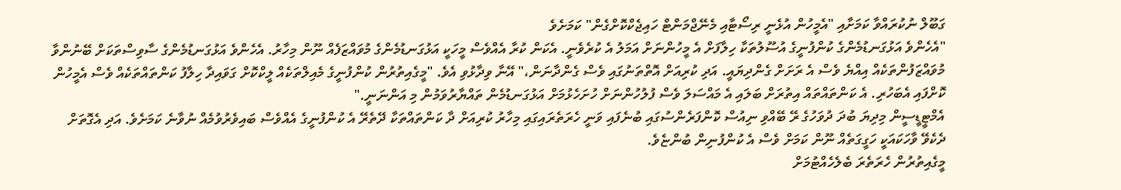ގަބޫލް ނުކުރައްވާ ކަމަށާއި "އެމީހުން އުޅެނީ ރިސޯޓާއި މެނޭޖްމަންޓް ހައިޖެކްކޮށްގެން" ކަމަށެވެ
"އެހެންވެ އަޅުގަނޑުމެންގެ ކުންފުނީގެ އުސޫލުތަކާ ހިލާފަށް އެ މީހުންނަށް އަމަލު އެ ކުރެވެނީ. އެކަން ކުރާ އެއްވެސް މީހަކީ އަޅުގަނޑުމެންގެ މުވައްޒަފެއް ނޫން މިހާރު. އެހެންވެ އަޅުގަނޑުމެންގެ ސާވިސްތަކަށް ބޭނުންވާ މުވައްޒަފުންތަކެއް އިއްޔެ ވެސް އެ ރަށަށް ގެންދިޔައީ. އަދި ކުރިއަށް އޮތްތަނުގައި ވެސް ގެންދާނަން،" އޭނާ ވިދާޅުވި އެވެ. "މީގެއިތުރުން ކުންފުނީގެ މެއިލްތަކެއް ލީކްކޮށް ގަވައިދާ ހިލާފު ކަންތައްތަކެއް ވެސް އެމީހުން ކޮށްފައި އެބަހުރި. އެ ކަންތައްތައް އިތުރަށް ބަލައި އެ މައްސަލަ ވެސް ފުލުހުންނަށް ހުށަހެޅުމަށް އަޅުގަނޑުމެން ތައްޔާރުވަމުން މި އަންނަނީ."
އެމްޓީޑީސީން މިދިޔަ ބުދަ ދުވަހުގެ ރޭ ބޭއްވި ނިއުސް ކޮންފަރެންސުގައި ބުނެފައި ވަނީ ހެރަތެރައިގައި މިހާރު ކުރިއަށް ދާ ކަންތައްތަކާ ދޭތެރޭ އެ ކުންފުނީގެ އެއްވެސް ބައިވެރުވުމެއް ނުވާނެ ކަމަށެވެ. އަދި އެގޮތަށް ދެކެވޭ ވާހަކައަކީ ހަގީގަތެއް ނޫން ކަމަށް ވެސް އެ ކުންފުނިން ބުންޏެވެ.
މީގެއިތުރުން ހެރަތެރަ ބެލެހެއްޓުމަށް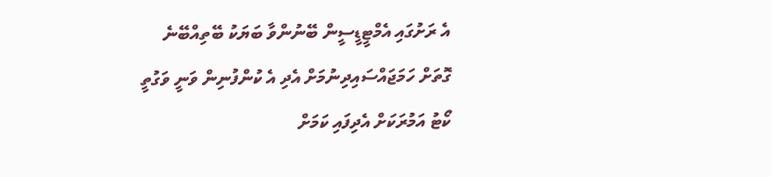އެ ރަށުގައި އެމްޓީޑީސީން ބޭނުންވާ ބަޔަކު ބޭތިއްބޭނެ ގޮތަށް ހަމަޖައްސައިދިނުމަށް އެދި އެ ކުންފުނިން ވަނީ ވަގުތީ ކޯޓު އަމުރަކަށް އެދިފައި ކަމަށް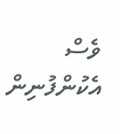ވެސް އެކުންފުނިން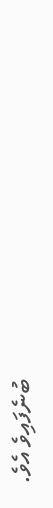ބުނެފައިވެ އެވެ.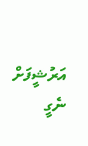އަރުޝީފަށް ނެގީ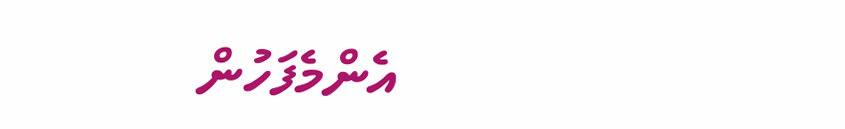އެންމެފަހުން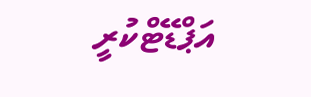އަޕްޑޭޓްކުރީ